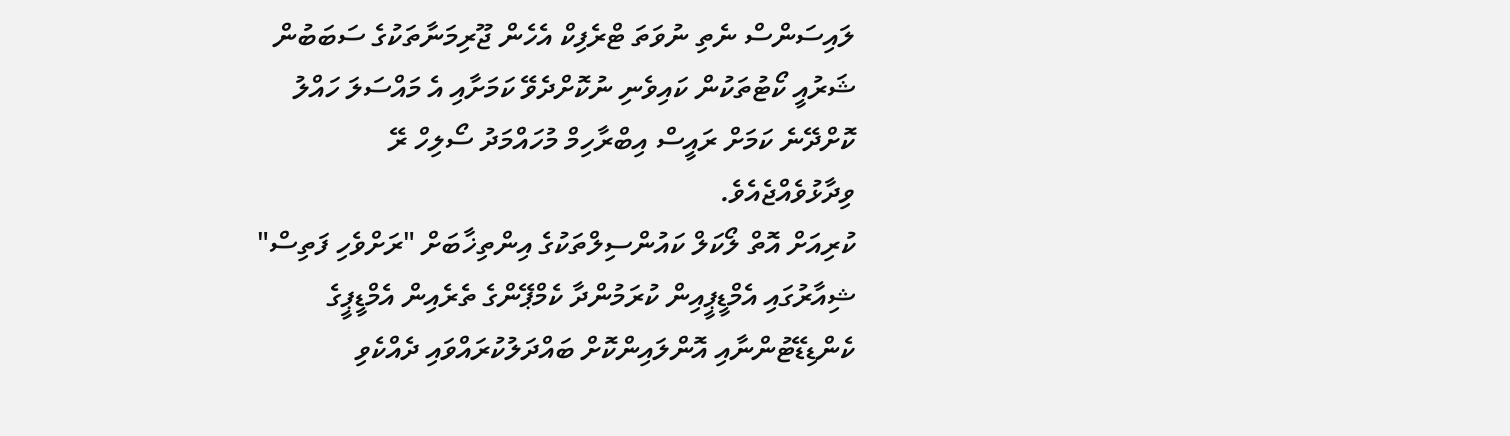ލައިސަންސް ނެތި ނުވަތަ ޓްރެފިކް އެހެން ޖޫރިމަނާތަކުގެ ސަބަބުން ޝަރުއީ ކޯޓުތަކުން ކައިވެނި ނުކޮށްދެވޭ ކަމަށާއި އެ މައްސަލަ ހައްލު ކޮށްދޭނެ ކަމަށް ރައީސް އިބްރާހިމް މުހައްމަދު ސޯލިހް ރޭ ވިދާޅުވެއްޖެއެވެ.
ކުރިއަށް އޮތް ލޯކަލް ކައުންސިލްތަކުގެ އިންތިޚާބަށް "ރަށްވެހި ފަތިސް" ޝިއާރުގައި އެމްޑީޕީއިން ކުރަމުންދާ ކެމްޕޭންގެ ތެރެއިން އެމްޑީޕީގެ ކެންޑިޑޭޓުންނާއި އޮންލައިންކޮށް ބައްދަލުކުރައްވައި ދެއްކެވި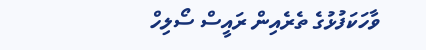ވާހަކަފުޅުގެ ތެރެއިން ރައީސް ސޯލިހް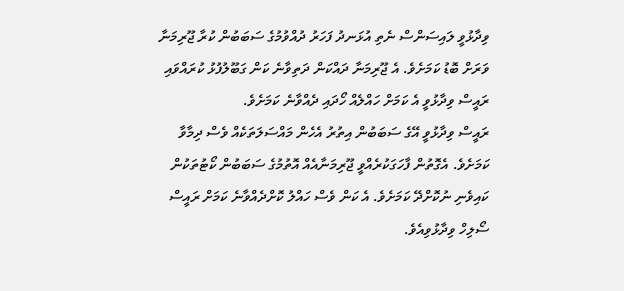ވިދާޅުވީ ލައިސަންސް ނެތި އުޅަނދު ފަހަރު ދުއްވުމުގެ ސަބަބުން ކުރާ ޖޫރިމަނާ ވަރަށް ބޮޑު ކަމަށެވެ. އެ ޖޫރިމަނާ ދައްކަން ދަތިވާނެ ކަން ގަބޫލުފުޅު ކުރައްވައި ރައީސް ވިދާޅުވީ އެ ކަމަށް ހައްލެއް ހޯދައި ދެއްވާނެ ކަމަށެވެ.
ރައީސް ވިދާޅުވީ އޭގެ ސަބަބުން އިތުރު އެހެން މައްސަލަތަކެއް ވެސް ދިމާވާ ކަމަށެވެ. އެގޮތުން ފާހަގަކުރެއްވީ ޖޫރިމަނާއެއް އޮތުމުގެ ސަބަބުން ކޯޓުތަކުން ކައިވެނި ނުކޮށްދޭ ކަމަށެވެ. އެ ކަން ވެސް ހައްލު ކޮށްދެއްވާނެ ކަމަށް ރައީސް ސޯލިހް ވިދާޅުވިއެވެ.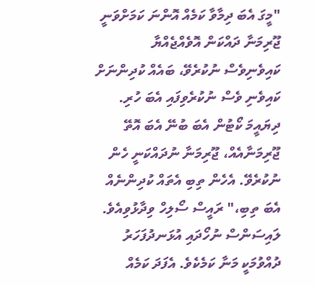"މީގަ އެބަ ދިމާވާ ކަމެއް އޮންނަ ކަމަށްވަނީ ޖޫރިމަނާ ދައްކަން އޮވެއްޖެއްޔާ ކައިވެނިވެސް ނުކުރެވޭ، ބައެއް ކުދިންނަށް ކައިވެނި ވެސް ނުކުރެވިފައި އެބަ ހުރި. ދިޔައީމަ ކޯޓުން އެބަ ބުނޭ އެބަ އޮތޭ ޖޫރިމަނާއެއް، ޖޫރިމަނާ ނުދައްކަނީ ހެން ނުކުރެވޭ. އެހެން ތިބި އެތައް ކުދިންނެއް އެބަ ތިބި،" ރައީސް ސޯލިހް ވިދާޅުވިއެވެ.
ލައިސަންސް ނުހޯދައި އުޅަނދުފަހަރު ދުއްވުމަކީ މަނާ ކަމެކެވެ. އެފަދަ ކަމެއް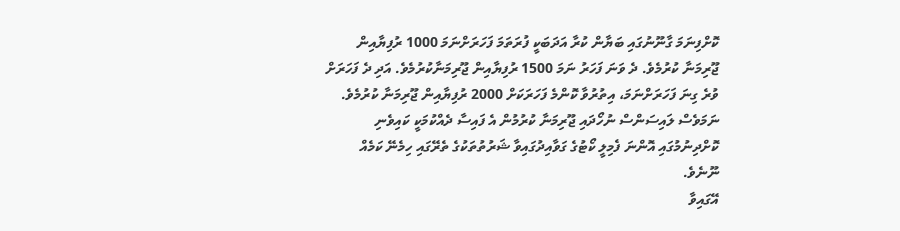ކޮށްފިނަމަ ގާނޫނުގައި ބަޔާން ކުރާ އަދަބަކީ ފުރަތަމަ ފަހަރަށްނަމަ 1000 ރުފިޔާއިން ޖޫރިމަނާ ކުރުމެވެ. ދެ ވަނަ ފަހަރު ނަމަ 1500 ރުފިޔާއިން ޖޫރިމަނާކުރުމެވެ. އަދި ދެ ފަހަރަށް ވުރެ ގިނަ ފަހަރަށްނަމަ، އިތުރުވާ ކޮންމެ ފަހަރަކަށް 2000 ރުފިޔާއިން ޖޫރިމަނާ ކުރުމެވެ.
ނަމަވެސް ލައިސަންސް ނުހޯދައި ޖޫރިމަނާ ކުރުމުން އެ ފައިސާ ދެއްކުމަކީ ކައިވެނި ކޮށްދިނުމުގައި އޮންނަ ފެމިލީ ކޯޓުގެ ގަވާއިދުގައިވާ ޝަރުތުތަކުގެ ތެރޭގައި ހިމެނޭ ކަމެއް ނޫނެވެ.
އޭގައިވާ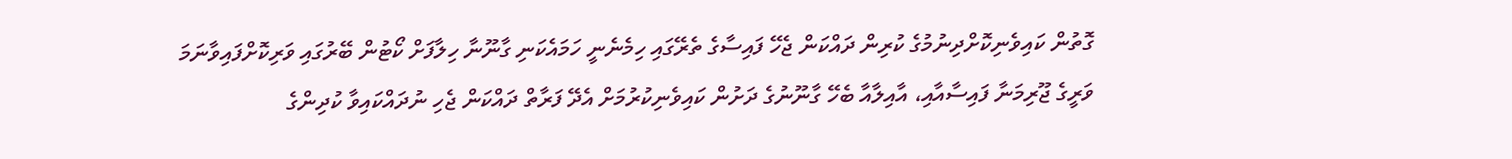ގޮތުން ކައިވެނިކޮށްދިނުމުގެ ކުރިން ދައްކަން ޖެހޭ ފައިސާގެ ތެރޭގައި ހިމެނެނީ ހަމައެކަނި ގާނޫނާ ހިލާފަށް ކޯޓުން ބޭރުގައި ވަރިކޮށްފައިވާނަމަ ވަރީގެ ޖޫރިމަނާ ފައިސާއާއި، އާއިލާއާ ބެހޭ ގާނޫނުގެ ދަށުން ކައިވެނިކުރުމަށް އެދޭ ފަރާތް ދައްކަން ޖެހި ނުދައްކައިވާ ކުދިންގެ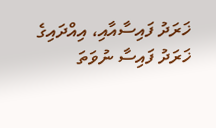ޚަރަދު ފައިސާއާއި، އިއްދައިގެ ޚަރަދު ފައިސާ ނުވަތަ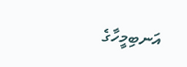އަނބިމީހާގެ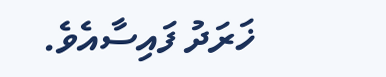ޚަރަދު ފައިސާއެވެ.